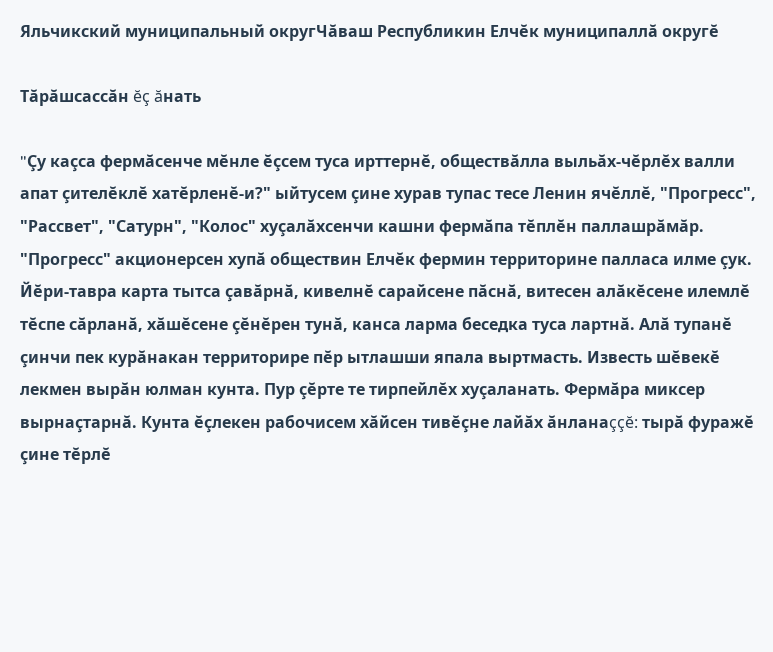Яльчикский муниципальный округЧăваш Республикин Елчĕк муниципаллă округĕ

Тăрăшсассăн ĕç ăнать

"Çу каçса фермăсенче мĕнле ĕçсем туса ирттернĕ, обществăлла выльăх-чĕрлĕх валли апат çителĕклĕ хатĕрленĕ-и?" ыйтусем çине хурав тупас тесе Ленин ячĕллĕ, "Прогресс", "Рассвет", "Сатурн", "Колос" хуçалăхсенчи кашни фермăпа тĕплĕн паллашрăмăр. "Прогресс" акционерсен хупă обществин Елчĕк фермин территорине палласа илме çук. Йĕри-тавра карта тытса çавăрнă, кивелнĕ сарайсене пăснă, витесен алăкĕсене илемлĕ тĕспе сăрланă, хăшĕсене çĕнĕрен тунă, канса ларма беседка туса лартнă. Алă тупанĕ çинчи пек курăнакан территорире пĕр ытлашши япала выртмасть. Известь шĕвекĕ лекмен вырăн юлман кунта. Пур çĕрте те тирпейлĕх хуçаланать. Фермăра миксер вырнаçтарнă. Кунта ĕçлекен рабочисем хăйсен тивĕçне лайăх ăнланаççĕ: тырă фуражĕ çине тĕрлĕ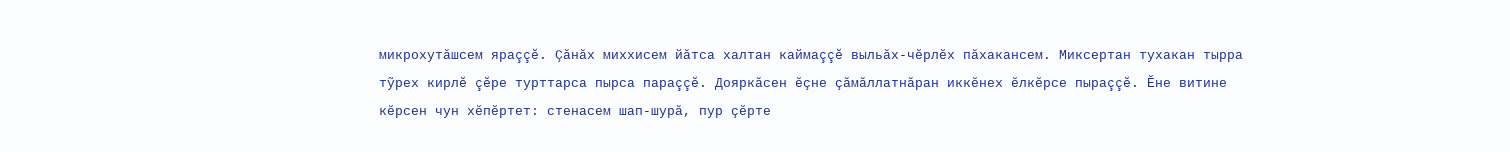микрохутăшсем яраççĕ. Çăнăх миххисем йăтса халтан каймаççĕ выльăх-чĕрлĕх пăхакансем. Миксертан тухакан тырра тỹрех кирлĕ çĕре турттарса пырса параççĕ. Дояркăсен ĕçне çăмăллатнăран иккĕнех ĕлкĕрсе пыраççĕ. Ĕне витине кĕрсен чун хĕпĕртет: стенасем шап-шурă, пур çĕрте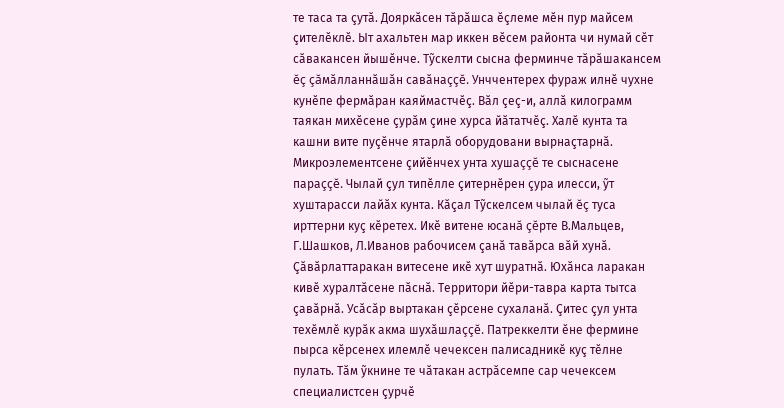те таса та çутă. Дояркăсен тăрăшса ĕçлеме мĕн пур майсем çителĕклĕ. Ыт ахальтен мар иккен вĕсем районта чи нумай сĕт сăвакансен йышĕнче. Тỹскелти сысна ферминче тăрăшакансем ĕç çăмăлланнăшăн савăнаççĕ. Унччентерех фураж илнĕ чухне кунĕпе фермăран каяймастчĕç. Вăл çеç-и, аллă килограмм таякан михĕсене çурăм çине хурса йăтатчĕç. Халĕ кунта та кашни вите пуçĕнче ятарлă оборудовани вырнаçтарнă. Микроэлементсене çийĕнчех унта хушаççĕ те сыснасене параççĕ. Чылай çул типĕлле çитернĕрен çура илесси, ỹт хуштарасси лайăх кунта. Кăçал Тỹскелсем чылай ĕç туса ирттерни куç кĕретех. Икĕ витене юсанă çĕрте В.Мальцев, Г.Шашков, Л.Иванов рабочисем çанă тавăрса вăй хунă. Çăвăрлаттаракан витесене икĕ хут шуратнă. Юхăнса ларакан кивĕ хуралтăсене пăснă. Территори йĕри-тавра карта тытса çавăрнă. Усăсăр выртакан çĕрсене сухаланă. Çитес çул унта техĕмлĕ курăк акма шухăшлаççĕ. Патреккелти ĕне фермине пырса кĕрсенех илемлĕ чечексен палисадникĕ куç тĕлне пулать. Тăм ỹкнине те чăтакан астрăсемпе сар чечексем специалистсен çурчĕ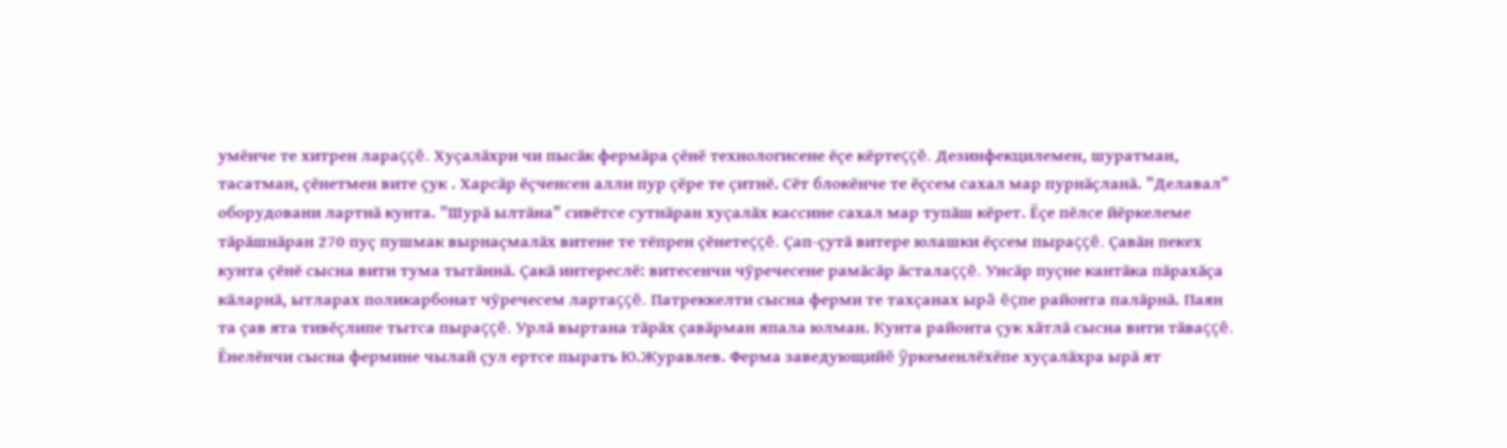умĕнче те хитрен лараççĕ. Хуçалăхри чи пысăк фермăра çĕнĕ технологисене ĕçе кĕртеççĕ. Дезинфекцилемен, шуратман, тасатман, çĕнетмен вите çук . Харсăр ĕçченсен алли пур çĕре те çитнĕ. Сĕт блокĕнче те ĕçсем сахал мар пурнăçланă. "Делавал" оборудовани лартнă кунта. "Шурă ылтăна" сивĕтсе сутнăран хуçалăх кассине сахал мар тупăш кĕрет. Ĕçе пĕлсе йĕркелеме тăрăшнăран 270 пуç пушмак вырнаçмалăх витене те тĕпрен çĕнетеççĕ. Çап-çутă витере юлашки ĕçсем пыраççĕ. Çавăн пекех кунта çĕнĕ сысна вити тума тытăннă. Çакă интереслĕ: витесенчи чỹречесене рамăсăр ăсталаççĕ. Унсăр пуçне кантăка пăрахăçа кăларнă, ытларах поликарбонат чỹречесем лартаççĕ. Патреккелти сысна ферми те тахçанах ырă ĕçпе районта палăрнă. Паян та çав ята тивĕçлипе тытса пыраççĕ. Урлă выртана тăрăх çавăрман япала юлман. Кунта районта çук хăтлă сысна вити тăваççĕ. Ĕнелĕнчи сысна фермине чылай çул ертсе пырать Ю.Журавлев. Ферма заведующийĕ ỹркеменлĕхĕпе хуçалăхра ырă ят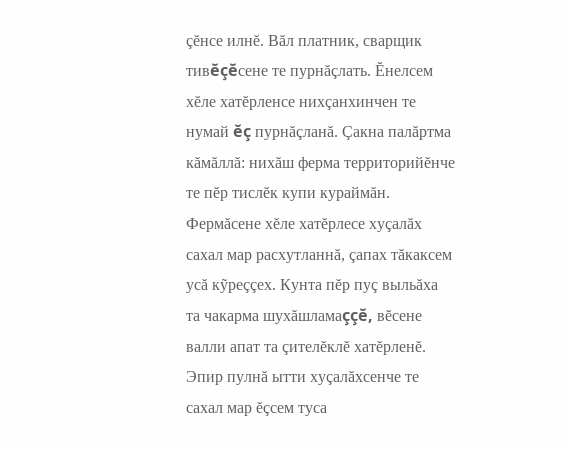çĕнсе илнĕ. Вăл платник, сварщик тивĕçĕсене те пурнăçлать. Ĕнелсем хĕле хатĕрленсе нихçанхинчен те нумай ĕç пурнăçланă. Çакна палăртма кăмăллă: нихăш ферма территорийĕнче те пĕр тислĕк купи кураймăн. Фермăсене хĕле хатĕрлесе хуçалăх сахал мар расхутланнă, çапах тăкаксем усă кỹреççех. Кунта пĕр пуç выльăха та чакарма шухăшламаççĕ, вĕсене валли апат та çителĕклĕ хатĕрленĕ. Эпир пулнă ытти хуçалăхсенче те сахал мар ĕçсем туса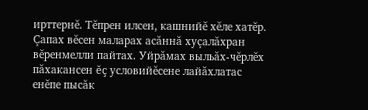ирттернĕ. Тĕпрен илсен, кашнийĕ хĕле хатĕр. Çапах вĕсен маларах асăннă хуçалăхран вĕренмелли пайтах. Уйрăмах выльăх-чĕрлĕх пăхакансен ĕç условийĕсене лайăхлатас енĕпе пысăк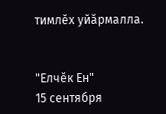тимлĕх уйăрмалла.


"Елчĕк Ен"
15 сентября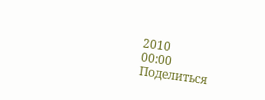2010
00:00
Поделиться